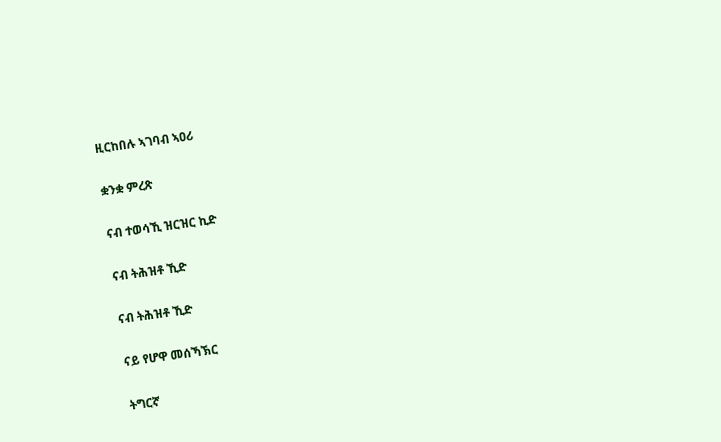ዚርከበሉ ኣገባብ ኣዐሪ

ቋንቋ ምረጽ

ናብ ተወሳኺ ዝርዝር ኪድ

ናብ ትሕዝቶ ኺድ

ናብ ትሕዝቶ ኺድ

ናይ የሆዋ መሰኻኽር

ትግርኛ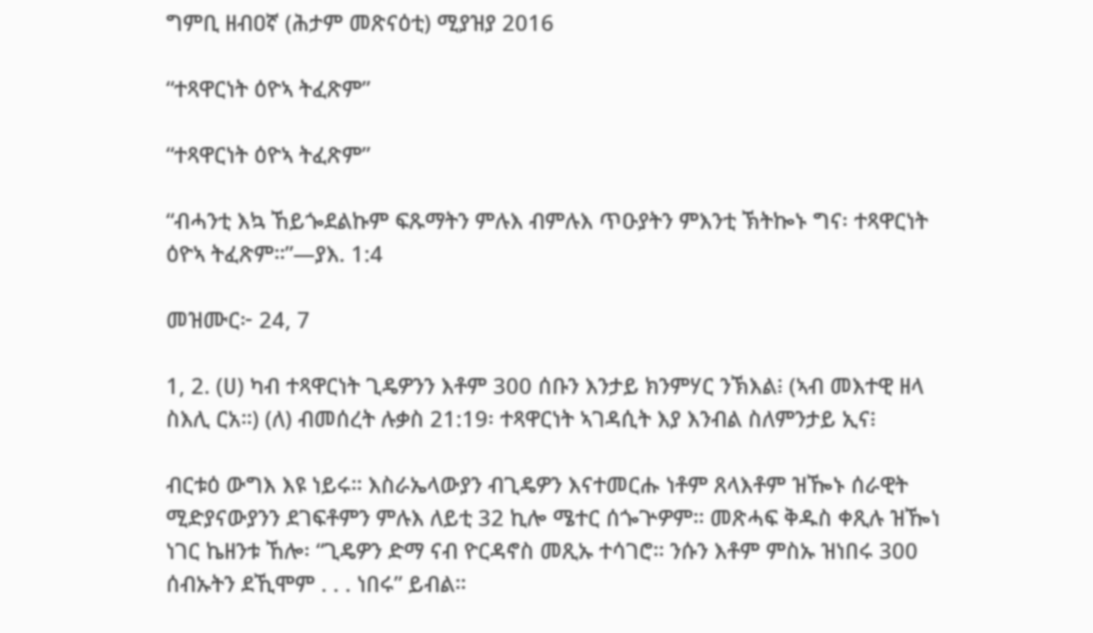ግምቢ ዘብዐኛ (ሕታም መጽናዕቲ) ሚያዝያ 2016

“ተጻዋርነት ዕዮኣ ትፈጽም”

“ተጻዋርነት ዕዮኣ ትፈጽም”

“ብሓንቲ እኳ ኸይጐደልኩም ፍጹማትን ምሉእ ብምሉእ ጥዑያትን ምእንቲ ኽትኰኑ ግና፡ ተጻዋርነት ዕዮኣ ትፈጽም።”—ያእ. 1:4

መዝሙር፦ 24, 7

1, 2. (ሀ) ካብ ተጻዋርነት ጊዴዎንን እቶም 300 ሰቡን እንታይ ክንምሃር ንኽእል፧ (ኣብ መእተዊ ዘላ ስእሊ ርአ።) (ለ) ብመሰረት ሉቃስ 21:19፡ ተጻዋርነት ኣገዳሲት እያ እንብል ስለምንታይ ኢና፧

ብርቱዕ ውግእ እዩ ነይሩ። እስራኤላውያን ብጊዴዎን እናተመርሑ ነቶም ጸላእቶም ዝዀኑ ሰራዊት ሚድያናውያንን ደገፍቶምን ምሉእ ለይቲ 32 ኪሎ ሜተር ሰጐጕዎም። መጽሓፍ ቅዱስ ቀጺሉ ዝዀነ ነገር ኬዘንቱ ኸሎ፡ “ጊዴዎን ድማ ናብ ዮርዳኖስ መጺኡ ተሳገሮ። ንሱን እቶም ምስኡ ዝነበሩ 300 ሰብኡትን ደኺሞም . . . ነበሩ” ይብል።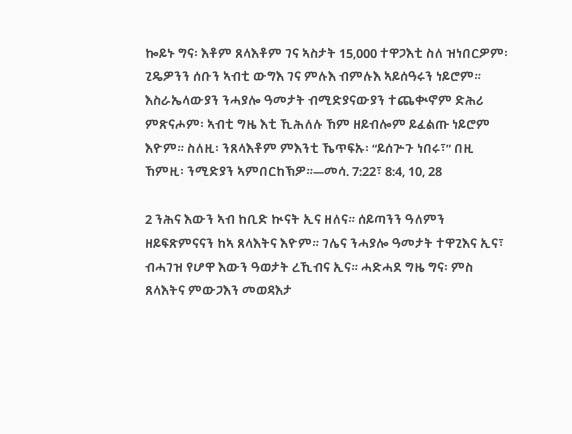ኰይኑ ግና፡ እቶም ጸላእቶም ገና ኣስታት 15,000 ተዋጋእቲ ስለ ዝነበርዎም፡ ጊዴዎንን ሰቡን ኣብቲ ውግእ ገና ምሉእ ብምሉእ ኣይሰዓሩን ነይሮም። እስራኤላውያን ንሓያሎ ዓመታት ብሚድያናውያን ተጨቊኖም ድሕሪ ምጽናሖም፡ ኣብቲ ግዜ እቲ ኺሕለሉ ኸም ዘይብሎም ይፈልጡ ነይሮም እዮም። ስለዚ፡ ንጸላእቶም ምእንቲ ኼጥፍኡ፡ “ይሰጕጉ ነበሩ፣” በዚ ኸምዚ፡ ንሚድያን ኣምበርከኽዎ።—መሳ. 7:22፣ 8:4, 10, 28

2 ንሕና እውን ኣብ ከቢድ ኲናት ኢና ዘለና። ሰይጣንን ዓለምን ዘይፍጽምናናን ከኣ ጸላእትና እዮም። ገሌና ንሓያሎ ዓመታት ተዋጊእና ኢና፣ ብሓገዝ የሆዋ እውን ዓወታት ረኺብና ኢና። ሓድሓደ ግዜ ግና፡ ምስ ጸላእትና ምውጋእን መወዳእታ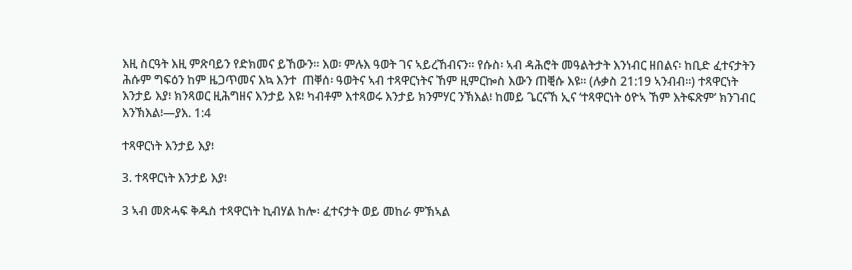እዚ ስርዓት እዚ ምጽባይን የድክመና ይኸውን። እወ፡ ምሉእ ዓወት ገና ኣይረኸብናን። የሱስ፡ ኣብ ዳሕሮት መዓልትታት እንነብር ዘበልና፡ ከቢድ ፈተናታትን ሕሱም ግፍዕን ከም ዜጋጥመና እኳ እንተ  ጠቐሰ፡ ዓወትና ኣብ ተጻዋርነትና ኸም ዚምርኰስ እውን ጠቒሱ እዩ። (ሉቃስ 21:19 ኣንብብ።) ተጻዋርነት እንታይ እያ፧ ክንጻወር ዚሕግዘና እንታይ እዩ፧ ካብቶም እተጻወሩ እንታይ ክንምሃር ንኽእል፧ ከመይ ጌርናኸ ኢና ‘ተጻዋርነት ዕዮኣ ኸም እትፍጽም’ ክንገብር እንኽእል፧—ያእ. 1:4

ተጻዋርነት እንታይ እያ፧

3. ተጻዋርነት እንታይ እያ፧

3 ኣብ መጽሓፍ ቅዱስ ተጻዋርነት ኪብሃል ከሎ፡ ፈተናታት ወይ መከራ ምኽኣል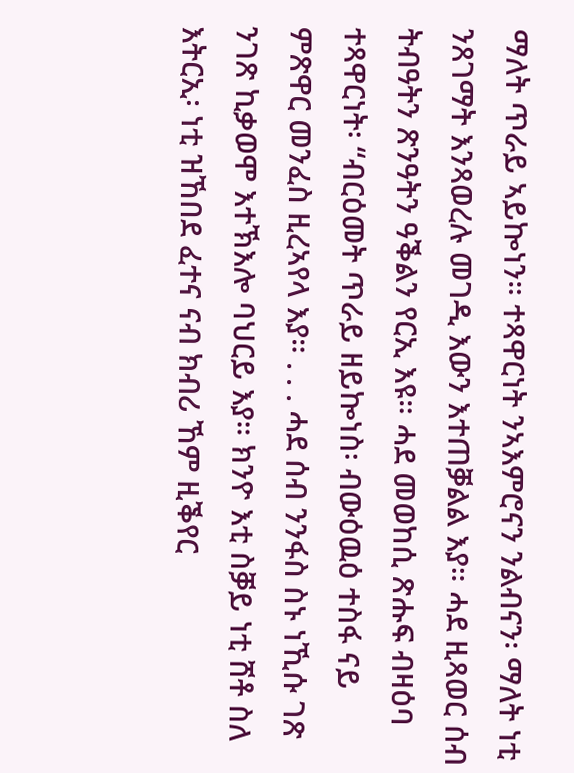ማለት ጥራይ ኣይኰነን። ተጻዋርነት ንኣእምሮናን ንልብናን፡ ማለት ነቲ ንጸገማት እንጻወረሉ መገዲ እውን እተጠቓልል እያ። ሓደ ዚጻወር ሰብ ትብዓትን ጽንዓትን ዓቕልን የርኢ እዩ። ሓደ መወከሲ ጽሑፍ ብዛዕባ ተጻዋርነት፡ “ብርዕመት ጥራይ ዘይኰነስ፡ ብውዕዉዕ ተስፋ ናይ ምጽዋር መንፈስ ዚረኣየላ እያ። . . . ሓደ ሰብ ንንፋስ ስኑ ነኺሱ ገጽ ንገጽ ኪቃወሞ እተኽእሎ ባህርይ እያ። ክንዮ እቲ ስቓይ ነቲ ሸቶ ስለ እትርኢ፡ ነቲ ዝኸበደ ፈተና ናብ ክብሪ ኸም ዚቕየር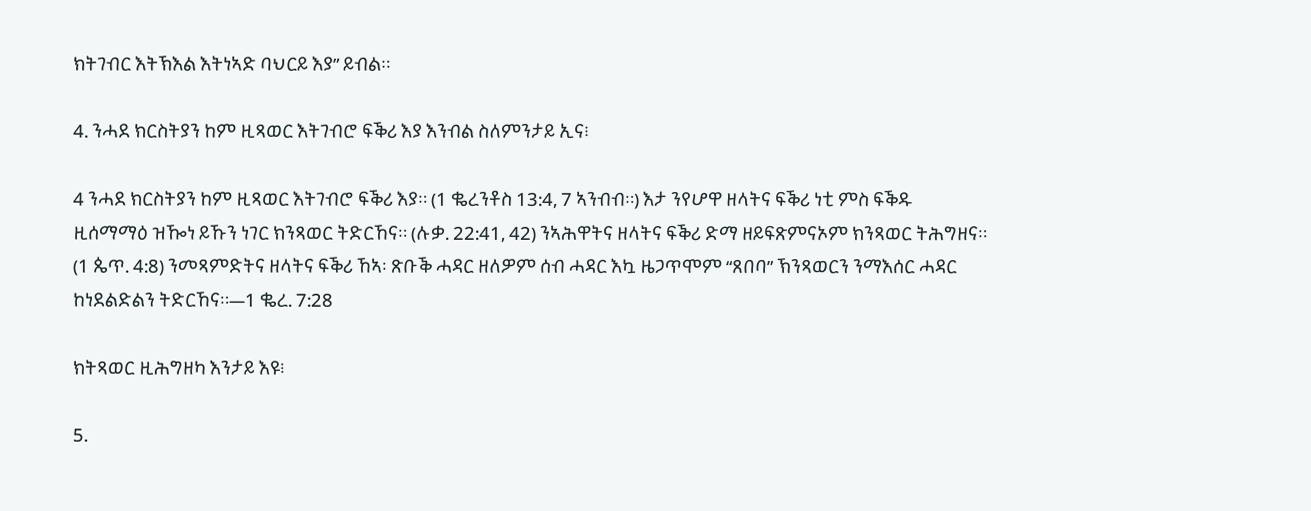ክትገብር እትኽእል እትነኣድ ባህርይ እያ” ይብል።

4. ንሓደ ክርስትያን ከም ዚጻወር እትገብሮ ፍቕሪ እያ እንብል ስለምንታይ ኢና፧

4 ንሓደ ክርስትያን ከም ዚጻወር እትገብሮ ፍቕሪ እያ። (1 ቈረንቶስ 13:4, 7 ኣንብብ።) እታ ንየሆዋ ዘላትና ፍቕሪ ነቲ ምስ ፍቕዱ ዚሰማማዕ ዝዀነ ይኹን ነገር ክንጻወር ትድርኸና። (ሉቃ. 22:41, 42) ንኣሕዋትና ዘላትና ፍቕሪ ድማ ዘይፍጽምናኦም ክንጻወር ትሕግዘና። (1 ጴጥ. 4:8) ንመጻምድትና ዘላትና ፍቕሪ ኸኣ፡ ጽቡቕ ሓዳር ዘለዎም ሰብ ሓዳር እኳ ዜጋጥሞም “ጸበባ” ኽንጻወርን ንማእሰር ሓዳር ከነደልድልን ትድርኸና።—1 ቈረ. 7:28

ክትጻወር ዚሕግዘካ እንታይ እዩ፧

5.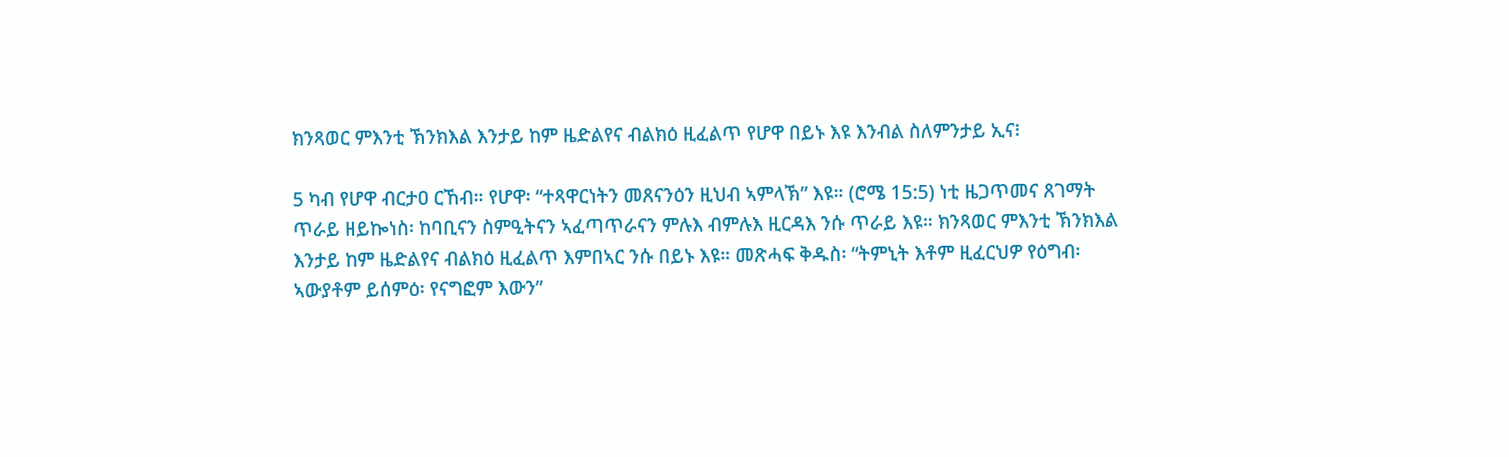ክንጻወር ምእንቲ ኽንክእል እንታይ ከም ዜድልየና ብልክዕ ዚፈልጥ የሆዋ በይኑ እዩ እንብል ስለምንታይ ኢና፧

5 ካብ የሆዋ ብርታዐ ርኸብ። የሆዋ፡ “ተጻዋርነትን መጸናንዕን ዚህብ ኣምላኽ” እዩ። (ሮሜ 15:5) ነቲ ዜጋጥመና ጸገማት ጥራይ ዘይኰነስ፡ ከባቢናን ስምዒትናን ኣፈጣጥራናን ምሉእ ብምሉእ ዚርዳእ ንሱ ጥራይ እዩ። ክንጻወር ምእንቲ ኽንክእል እንታይ ከም ዜድልየና ብልክዕ ዚፈልጥ እምበኣር ንሱ በይኑ እዩ። መጽሓፍ ቅዱስ፡ “ትምኒት እቶም ዚፈርህዎ የዕግብ፡ ኣውያቶም ይሰምዕ፡ የናግፎም እውን”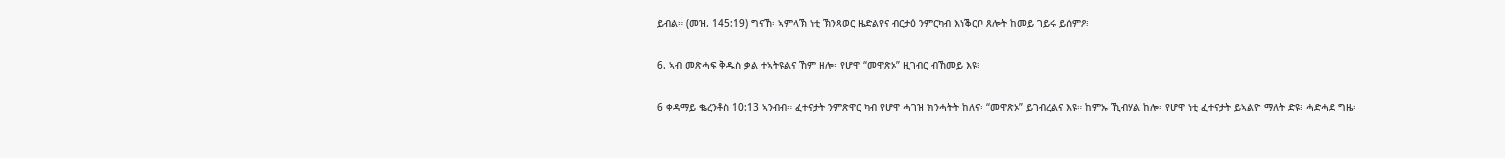ይብል። (መዝ. 145:19) ግናኸ፡ ኣምላኽ ነቲ ኽንጻወር ዜድልየና ብርታዕ ንምርካብ እነቕርቦ ጸሎት ከመይ ገይሩ ይሰምዖ፧

6. ኣብ መጽሓፍ ቅዱስ ቃል ተኣትዩልና ኸም ዘሎ፡ የሆዋ “መዋጽኦ” ዚገብር ብኸመይ እዩ፧

6 ቀዳማይ ቈረንቶስ 10:13 ኣንብብ። ፈተናታት ንምጽዋር ካብ የሆዋ ሓገዝ ክንሓትት ከለና፡ “መዋጽኦ” ይገብረልና እዩ። ከምኡ ኺብሃል ከሎ፡ የሆዋ ነቲ ፈተናታት ይኣልዮ ማለት ድዩ፧ ሓድሓደ ግዜ፡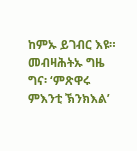ከምኡ ይገብር እዩ። መብዛሕትኡ ግዜ ግና፡ ‘ምጽዋሩ ምእንቲ ኽንክእል’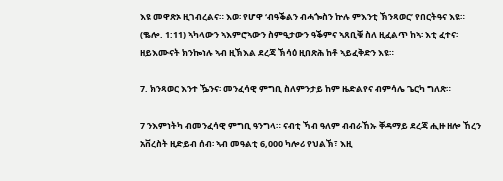እዩ መዋጽኦ ዚገብረልና። እወ፡ የሆዋ ‘ብዓቕልን ብሓጐስን ኵሉ ምእንቲ ኽንጻወር’ የበርትዓና እዩ። (ቈሎ. 1:11) ኣካላውን ኣእምሮኣውን ስምዒታውን ዓቕምና ኣጸቢቑ ስለ ዚፈልጥ ከኣ፡ እቲ ፈተና፡ ዘይእሙናት ክንኰነሉ ኣብ ዚኽእል ደረጃ ኽሳዕ ዚበጽሕ ከቶ ኣይፈቅድን እዩ።

7. ክንጻወር እንተ ዄንና፡ መንፈሳዊ ምግቢ ስለምንታይ ከም ዜድልየና ብምሳሌ ጌርካ ግለጽ።

7 ንእምነትካ ብመንፈሳዊ ምግቢ ዓንግላ። ናብቲ ኻብ ዓለም ብብራኸኡ ቐዳማይ ደረጃ ሒዙ ዘሎ ኸረን አቨረስት ዚድይብ ሰብ፡ ኣብ መዓልቲ 6,000 ካሎሪ የህልኽ፣ እዚ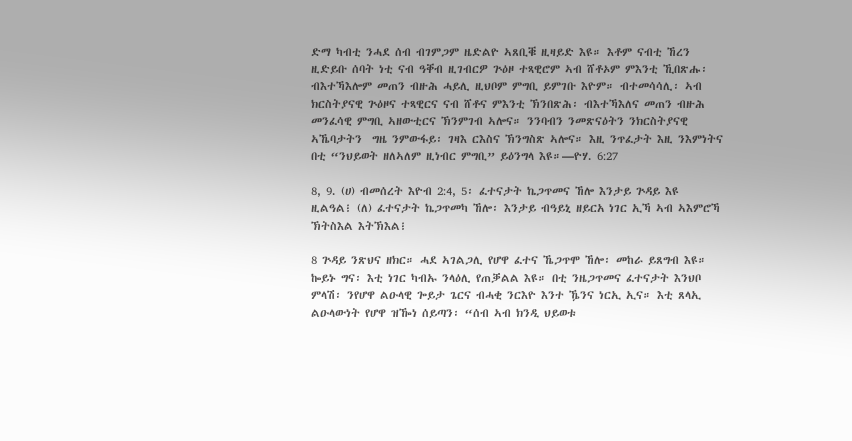ድማ ካብቲ ንሓደ ሰብ ብገምጋም ዜድልዮ ኣጸቢቑ ዚዛይድ እዩ። እቶም ናብቲ ኸረን ዚድይቡ ሰባት ነቲ ናብ ዓቐብ ዚገብርዎ ጕዕዞ ተጻዊሮም ኣብ ሸቶኦም ምእንቲ ኺበጽሑ፡ ብእተኻእሎም መጠን ብዙሕ ሓይሊ ዚህቦም ምግቢ ይምገቡ እዮም። ብተመሳሳሊ፡ ኣብ ክርስትያናዊ ጕዕዞና ተጻዊርና ናብ ሸቶና ምእንቲ ኽንበጽሕ፡ ብእተኻእለና መጠን ብዙሕ መንፈሳዊ ምግቢ ኣዘውቲርና ኽንምገብ ኣሎና። ንንባብን ንመጽናዕትን ንክርስትያናዊ ኣኼባታትን  ግዜ ንምውፋይ፡ ገዛእ ርእስና ኽንግስጽ ኣሎና። እዚ ንጥፈታት እዚ ንእምነትና በቲ “ንህይወት ዘለኣለም ዚነብር ምግቢ” ይዕንግላ እዩ።—ዮሃ. 6:27

8, 9. (ሀ) ብመሰረት እዮብ 2:4, 5፡ ፈተናታት ኬጋጥመና ኸሎ እንታይ ጕዳይ እዩ ዚልዓል፧ (ለ) ፈተናታት ኬጋጥመካ ኸሎ፡ እንታይ ብዓይኒ ዘይርአ ነገር ኢኻ ኣብ ኣእምሮኻ ኽትስእል እትኽእል፧

8 ጕዳይ ንጽህና ዘክር። ሓደ ኣገልጋሊ የሆዋ ፈተና ኼጋጥሞ ኸሎ፡ መከራ ይጸግብ እዩ። ኰይኑ ግና፡ እቲ ነገር ካብኡ ንላዕሊ የጠቓልል እዩ። በቲ ንዜጋጥመና ፈተናታት እንህቦ ምላሽ፡ ንየሆዋ ልዑላዊ ጐይታ ጌርና ብሓቂ ንርእዮ እንተ ዄንና ነርኢ ኢና። እቲ ጸላኢ ልዑላውነት የሆዋ ዝዀነ ሰይጣን፡ “ሰብ ኣብ ክንዲ ህይወቱ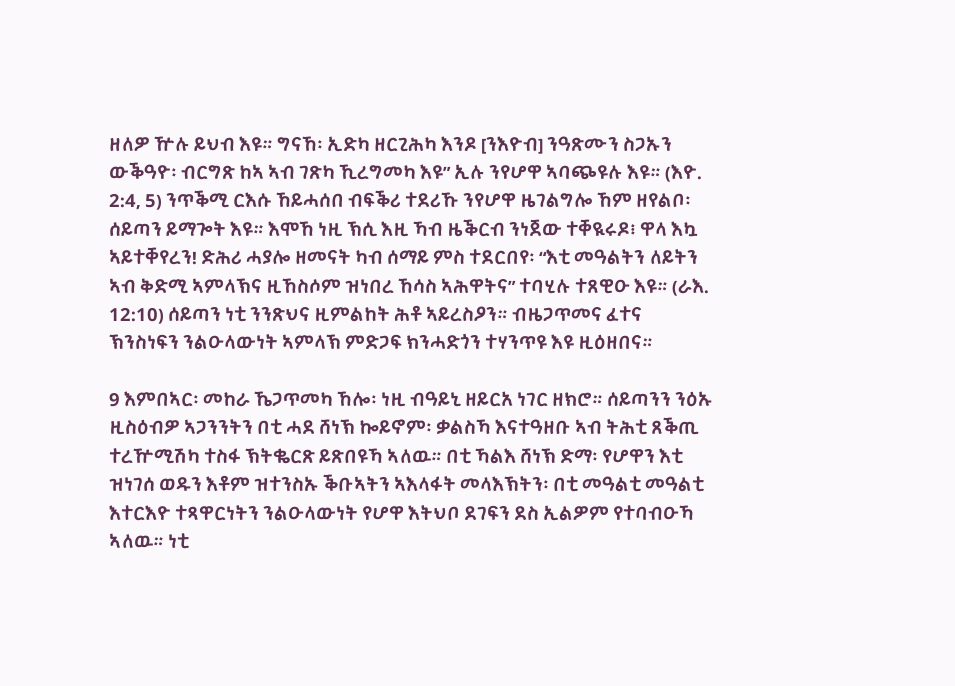ዘለዎ ዅሉ ይህብ እዩ። ግናኸ፡ ኢድካ ዘርጊሕካ እንዶ [ንእዮብ] ንዓጽሙን ስጋኡን ውቕዓዮ፡ ብርግጽ ከኣ ኣብ ገጽካ ኺረግመካ እዩ” ኢሉ ንየሆዋ ኣባጭዩሉ እዩ። (እዮ. 2:4, 5) ንጥቕሚ ርእሱ ኸይሓሰበ ብፍቕሪ ተደሪኹ ንየሆዋ ዜገልግሎ ኸም ዘየልቦ፡ ሰይጣን ይማጐት እዩ። እሞኸ ነዚ ኽሲ እዚ ኻብ ዜቕርብ ንነጀው ተቐዪሩዶ፧ ዋላ እኳ ኣይተቐየረን! ድሕሪ ሓያሎ ዘመናት ካብ ሰማይ ምስ ተደርበየ፡ “እቲ መዓልትን ለይትን ኣብ ቅድሚ ኣምላኽና ዚኸስሶም ዝነበረ ኸሳስ ኣሕዋትና” ተባሂሉ ተጸዊዑ እዩ። (ራእ. 12:10) ሰይጣን ነቲ ንንጽህና ዚምልከት ሕቶ ኣይረስዖን። ብዜጋጥመና ፈተና ኽንስነፍን ንልዑላውነት ኣምላኽ ምድጋፍ ክንሓድጎን ተሃንጥዩ እዩ ዚዕዘበና።

9 እምበኣር፡ መከራ ኼጋጥመካ ኸሎ፡ ነዚ ብዓይኒ ዘይርአ ነገር ዘክሮ። ሰይጣንን ንዕኡ ዚስዕብዎ ኣጋንንትን በቲ ሓደ ሸነኽ ኰይኖም፡ ቃልስኻ እናተዓዘቡ ኣብ ትሕቲ ጸቕጢ ተረዅሚሽካ ተስፋ ኽትቈርጽ ይጽበዩኻ ኣለዉ። በቲ ኻልእ ሸነኽ ድማ፡ የሆዋን እቲ ዝነገሰ ወዱን እቶም ዝተንስኡ ቕቡኣትን ኣእላፋት መላእኽትን፡ በቲ መዓልቲ መዓልቲ እተርእዮ ተጻዋርነትን ንልዑላውነት የሆዋ እትህቦ ደገፍን ደስ ኢልዎም የተባብዑኻ ኣለዉ። ነቲ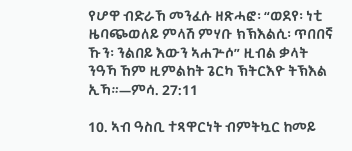የሆዋ ብድራኸ መንፈሱ ዘጽሓፎ፡ “ወደየ፡ ነቲ ዜባጭወለይ ምላሽ ምሃቡ ክኽእልሲ፡ ጥበበኛ ኹን፡ ንልበይ እውን ኣሐጕሶ” ዚብል ቃላት ንዓኻ ኸም ዚምልከት ጌርካ ኽትርእዮ ትኽእል ኢኻ።—ምሳ. 27:11

10. ኣብ ዓስቢ ተጻዋርነት ብምትኳር ከመይ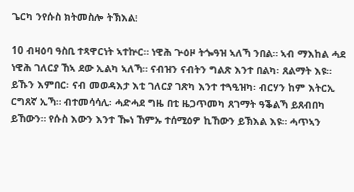ጌርካ ንየሱስ ክትመስሎ ትኽእል፧

10 ብዛዕባ ዓስቢ ተጻዋርነት ኣተኵር። ነዊሕ ጕዕዞ ትጐዓዝ ኣለኻ ንበል። ኣብ ማእከል ሓደ ነዊሕ ገለርያ ኸኣ ደው ኢልካ ኣለኻ። ናብዝን ናብትን ግልጽ እንተ በልካ፡ ጸልማት እዩ። ይኹን እምበር፡ ናብ መወዳእታ እቲ ገለርያ ገጽካ እንተ ተጓዒዝካ፡ ብርሃን ከም እትርኢ ርግጸኛ ኢኻ። ብተመሳሳሊ፡ ሓድሓደ ግዜ በቲ ዜጋጥመካ ጸገማት ዓቕልኻ ይጸብበካ ይኸውን። የሱስ እውን እንተ ዀነ ኸምኡ ተሰሚዕዎ ኪኸውን ይኽእል እዩ። ሓጥኣን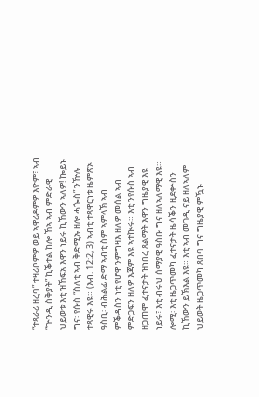“ተጻራሪ ዘረባ” ተዛሪቦምዎ ወይ ኣዋሪዶምዎ እዮም፣ ኣብ “ጕንዲ ስቅያት” ኪቕተል ከሎ ኸኣ ኣብ ምድራዊ ህይወቱ እቲ ዝኸፍአ እዋን ነይሩ ኪኸውን ኣለዎ! ኰይኑ ግና፡ የሱስ “ስለቲ ኣብ ቅድሚኡ ዘሎ ሓጐስ” ንዅሉ ተጻዊሩ እዩ። (እብ. 12:2, 3) ኣብቲ ተጻዋርነቱ ዜምጽኦ ዓስቢ፡ ብሕልፊ ድማ ኣብቲ ስም ኣምላኽ ኣብ ምቕዳስን ነቲ የሆዋ ንምግዛእ ዘለዎ መሰል ኣብ ምድጋፍን ዘለዎ እጃም እዩ ኣተኲሩ። እቲ ንየሱስ ኣብ ዘጋጠሞ ፈተናታት ዝነበረ ጸልማት እዋን ግዜያዊ እዩ ነይሩ፣ እቲ ብሩህ ሰማያዊ ዓስቡ ግና ዘለኣለማዊ እዩ። ሎሚ፡ እቲ ዜጋጥመካ ፈተናታት ዜሳቕን ዚደቍስን ኪኸውን ይኽእል እዩ። እቲ ኣብ መገዲ ናይ ዘለኣለም ህይወት ዜጋጥመካ ጸበባ ግና ግዜያዊ ምዃኑ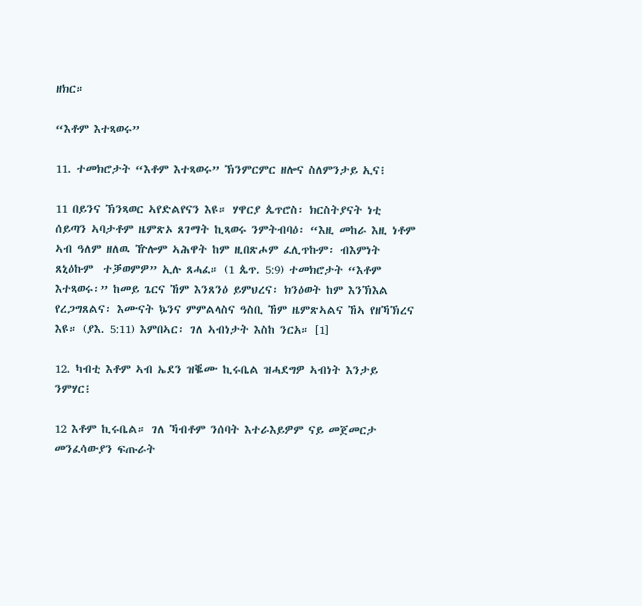ዘክር።

“እቶም እተጻወሩ”

11. ተመክሮታት “እቶም እተጻወሩ” ኽንምርምር ዘሎና ስለምንታይ ኢና፧

11 በይንና ኽንጻወር ኣየድልየናን እዩ። ሃዋርያ ጴጥሮስ፡ ክርስትያናት ነቲ ሰይጣን ኣባታቶም ዜምጽኦ ጸገማት ኪጻወሩ ንምትብባዕ፡ “እዚ መከራ እዚ ነቶም ኣብ ዓለም ዘለዉ ዅሎም ኣሕዋት ከም ዚበጽሖም ፈሊጥኩም፡ ብእምነት ጸኒዕኩም  ተቓወምዎ” ኢሉ ጸሓፈ። (1 ጴጥ. 5:9) ተመክሮታት “እቶም እተጻወሩ፡” ከመይ ጌርና ኸም እንጸንዕ ይምህረና፡ ክንዕወት ከም እንኽእል የረጋግጸልና፡ እሙናት ኴንና ምምልላስና ዓስቢ ኸም ዜምጽኣልና ኸኣ የዘኻኽረና እዩ። (ያእ. 5:11) እምበኣር፡ ገለ ኣብነታት እስከ ንርአ። [1]

12. ካብቲ እቶም ኣብ ኤደን ዝቘሙ ኪሩቤል ዝሓደግዎ ኣብነት እንታይ ንምሃር፧

12 እቶም ኪሩቤል። ገለ ኻብቶም ንሰባት እተራእይዎም ናይ መጀመርታ መንፈሳውያን ፍጡራት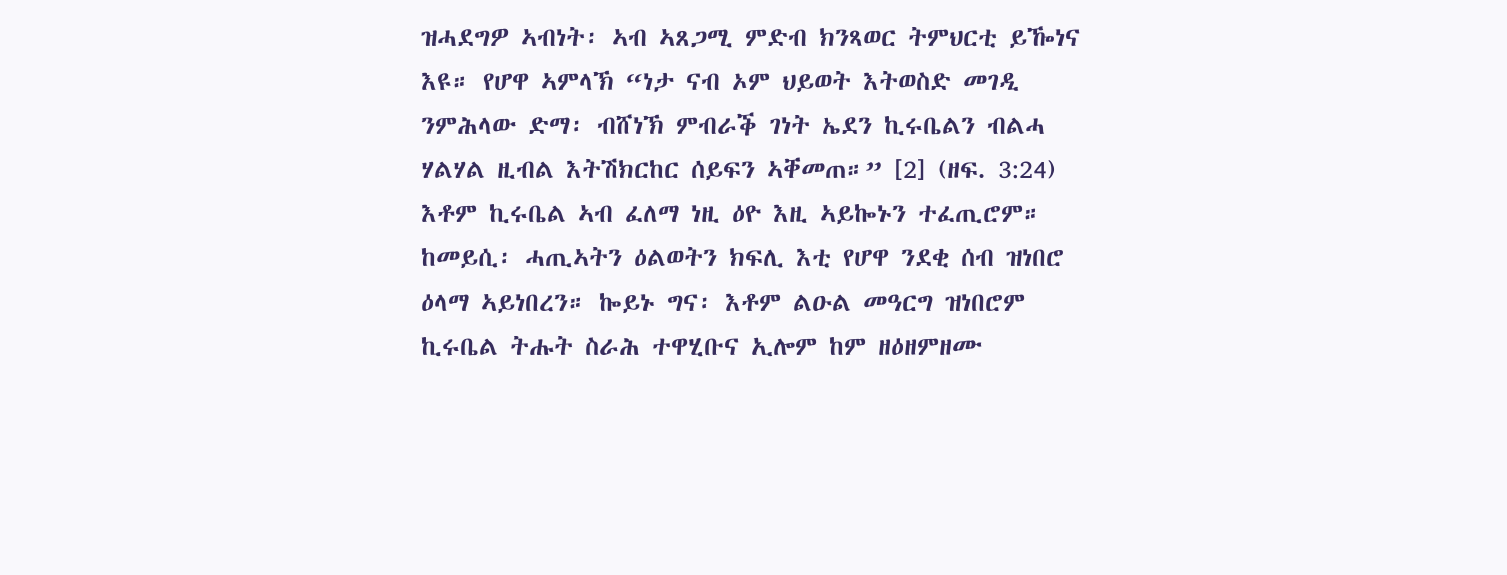ዝሓደግዎ ኣብነት፡ ኣብ ኣጸጋሚ ምድብ ክንጻወር ትምህርቲ ይዀነና እዩ። የሆዋ ኣምላኽ “ነታ ናብ ኦም ህይወት እትወስድ መገዲ ንምሕላው ድማ፡ ብሸነኽ ምብራቕ ገነት ኤደን ኪሩቤልን ብልሓ ሃልሃል ዚብል እትሽክርከር ሰይፍን ኣቐመጠ።” [2] (ዘፍ. 3:24) እቶም ኪሩቤል ኣብ ፈለማ ነዚ ዕዮ እዚ ኣይኰኑን ተፈጢሮም። ከመይሲ፡ ሓጢኣትን ዕልወትን ክፍሊ እቲ የሆዋ ንደቂ ሰብ ዝነበሮ ዕላማ ኣይነበረን። ኰይኑ ግና፡ እቶም ልዑል መዓርግ ዝነበሮም ኪሩቤል ትሑት ስራሕ ተዋሂቡና ኢሎም ከም ዘዕዘምዘሙ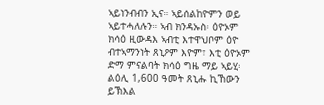ኣይነንብብን ኢና። ኣይሰልከዮምን ወይ ኣይተሓለሉን። ኣብ ክንዳኡስ፡ ዕዮኦም ክሳዕ ዚውዳእ ኣብቲ እተዋህቦም ዕዮ ብተኣማንነት ጸኒዖም እዮም፣ እቲ ዕዮኦም ድማ ምናልባት ክሳዕ ግዜ ማይ ኣይሂ፡ ልዕሊ 1,600 ዓመት ጸኒሑ ኪኸውን ይኽእል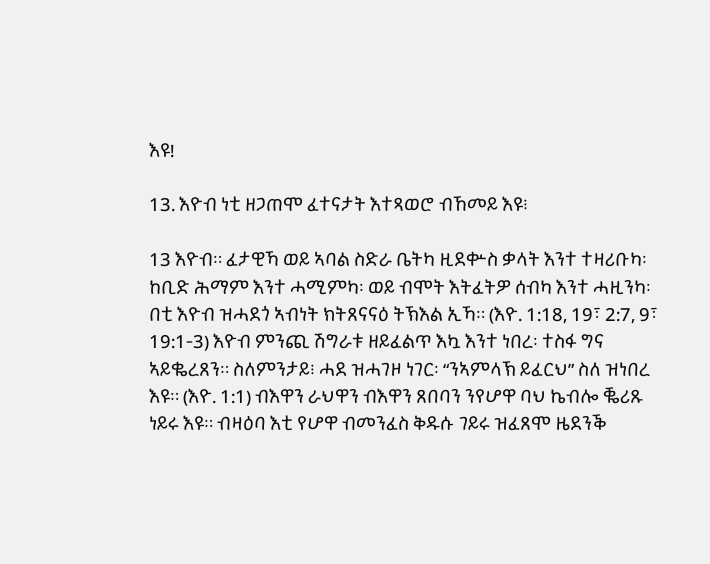እዩ!

13. እዮብ ነቲ ዘጋጠሞ ፈተናታት እተጻወሮ ብኸመይ እዩ፧

13 እዮብ። ፈታዊኻ ወይ ኣባል ስድራ ቤትካ ዚደቍስ ቃላት እንተ ተዛሪቡካ፡ ከቢድ ሕማም እንተ ሓሚምካ፡ ወይ ብሞት እትፈትዎ ሰብካ እንተ ሓዚንካ፡ በቲ እዮብ ዝሓደጎ ኣብነት ክትጸናናዕ ትኽእል ኢኻ። (እዮ. 1:18, 19፣ 2:7, 9፣ 19:1-3) እዮብ ምንጪ ሽግራቱ ዘይፈልጥ እኳ እንተ ነበረ፡ ተስፋ ግና ኣይቈረጸን። ስለምንታይ፧ ሓደ ዝሓገዞ ነገር፡ “ንኣምላኽ ይፈርህ” ስለ ዝነበረ እዩ። (እዮ. 1:1) ብእዋን ራህዋን ብእዋን ጸበባን ንየሆዋ ባህ ኬብሎ ቘሪጹ ነይሩ እዩ። ብዛዕባ እቲ የሆዋ ብመንፈስ ቅዱሱ ገይሩ ዝፈጸሞ ዜደንቕ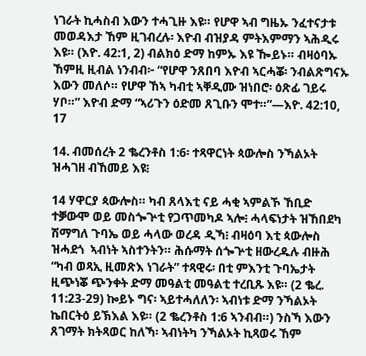ነገራት ኪሓስብ እውን ተሓጊዙ እዩ። የሆዋ ኣብ ግዜኡ ንፈተናታቱ መወዳእታ ኸም ዚገብረሉ፡ እዮብ ብዝያዳ ምትእምማን ኣሕዲሩ እዩ። (እዮ. 42:1, 2) ብልክዕ ድማ ከምኡ እዩ ዀይኑ። ብዛዕባኡ ኸምዚ ዚብል ነንብብ፦ “የሆዋ ንጸበባ እዮብ ኣርሓቖ፡ ንብልጽግናኡ እውን መለሶ። የሆዋ ኸኣ ካብቲ ኣቐዲሙ ዝነበሮ፡ ዕጽፊ ገይሩ ሃቦ።” እዮብ ድማ “ኣሪጉን ዕድመ ጸጊቡን ሞተ።”—እዮ. 42:10, 17

14. ብመሰረት 2 ቈረንቶስ 1:6፡ ተጻዋርነት ጳውሎስ ንኻልኦት ዝሓገዘ ብኸመይ እዩ፧

14 ሃዋርያ ጳውሎስ። ካብ ጸላእቲ ናይ ሓቂ ኣምልኾ ኸቢድ ተቓውሞ ወይ መስጐጕቲ የጋጥመካዶ ኣሎ፧ ሓላፍነታት ዝኸበደካ ሽማግለ ጉባኤ ወይ ሓላው ወረዳ ዲኻ፧ ብዛዕባ እቲ ጳውሎስ ዝሓደጎ  ኣብነት ኣስተንትን። ሕሱማት ሰጐጕቲ ዘውረዱሉ ብዙሕ “ካብ ወጻኢ ዚመጽእ ነገራት” ተጻዊሩ፡ በቲ ምእንቲ ጉባኤታት ዚጭነቖ ጭንቀት ድማ መዓልቲ መዓልቲ ተረቢጹ እዩ። (2 ቈረ. 11:23-29) ኰይኑ ግና፡ ኣይተሓለለን፡ ኣብነቱ ድማ ንኻልኦት ኬበርትዕ ይኽእል እዩ። (2 ቈረንቶስ 1:6 ኣንብብ።) ንስኻ እውን ጸገማት ክትጻወር ከለኻ፡ ኣብነትካ ንኻልኦት ኪጻወሩ ኸም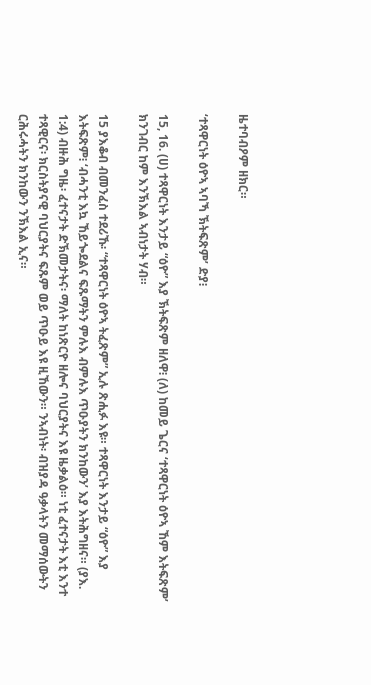ዜተባብዖም ዘክር።

‘ተጻዋርነት ዕዮኣ ኣባኻ ኽትፍጽም’ ድያ፧

15, 16. (ሀ) ተጻዋርነት እንታይ “ዕዮ” እያ ኽትፍጽም ዘለዋ፧ (ለ) ከመይ ጌርና ‘ተጻዋርነት ዕዮኣ ኸም እትፍጽም’ ክንገብር ከም እንኽእል ኣብነታት ሃብ።

15 ያእቆብ ብመንፈስ ተደሪኹ፡ “ተጻዋርነት ዕዮኣ ትፈጽም” ኢሉ ጽሒፉ እዩ። ተጻዋርነት እንታይ “ዕዮ” እያ እትፍጽም፧ ‘ብሓንቲ እኳ ኸይጐደልና ፍጹማትን ምሉእ ብምሉእ ጥዑያትን ክንከውን’ እያ እትሕግዘና። (ያእ. 1:4) ብዙሕ ግዜ፡ ፈተናታት ድኽመታትና፡ ማለት ከነጽርዮ ዘሎና ባህርያትና እዩ ዜቃልዕ። ነቲ ፈተናታት እቲ እንተ ተጻዊርና፡ ክርስትያናዊ ባህርያትና ፍጹም ወይ ጥዑይ እዩ ዚኸውን። ንኣብነት፡ ብዝያዳ ዓቃላትን መማሰውትን ርሕሩሓትን ክንከውን ንኽእል ኢና።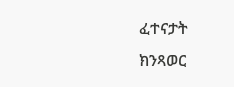ፈተናታት ክንጻወር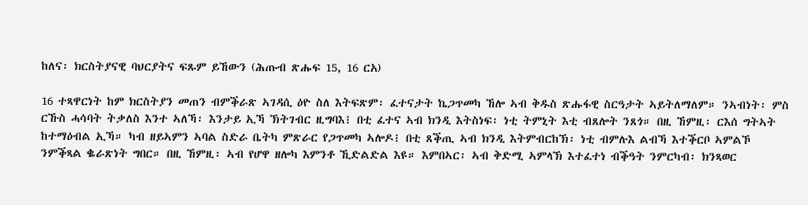ከለና፡ ክርስትያናዊ ባህርያትና ፍጹም ይኸውን (ሕጡብ ጽሑፍ 15, 16 ርአ)

16 ተጻዋርነት ከም ክርስትያን መጠን ብምቕራጽ ኣገዳሲ ዕዮ ስለ እትፍጽም፡ ፈተናታት ኬጋጥመካ ኸሎ ኣብ ቅዱስ ጽሑፋዊ ስርዓታት ኣይትለማለም። ንኣብነት፡ ምስ ርኹስ ሓሳባት ትቃለስ እንተ ኣለኻ፡ እንታይ ኢኻ ኽትገብር ዚግባእ፧ በቲ ፈተና ኣብ ክንዲ እትስነፍ፡ ነቲ ትምኒት እቲ ብጸሎት ንጸጎ። በዚ ኸምዚ፡ ርእሰ ግትኣት ከተማዕብል ኢኻ። ካብ ዘይኣምን ኣባል ስድራ ቤትካ ምጽራር የጋጥመካ ኣሎዶ፧ በቲ ጸቕጢ ኣብ ክንዲ እትምብርከኽ፡ ነቲ ብምሉእ ልብኻ እተቕርቦ ኣምልኾ ንምቕጻል ቈራጽነት ግበር። በዚ ኸምዚ፡ ኣብ የሆዋ ዘሎካ እምንቶ ኺድልድል እዩ። እምበኣር፡ ኣብ ቅድሚ ኣምላኽ እተፈተነ ብቕዓት ንምርካብ፡ ክንጻወር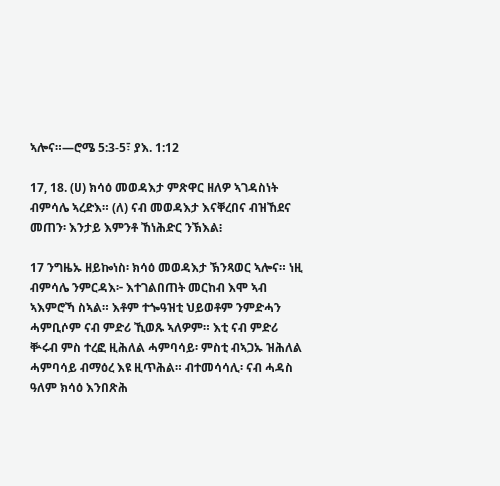ኣሎና።—ሮሜ 5:3-5፣ ያእ. 1:12

17, 18. (ሀ) ክሳዕ መወዳእታ ምጽዋር ዘለዎ ኣገዳስነት ብምሳሌ ኣረድእ። (ለ) ናብ መወዳእታ እናቐረበና ብዝኸደና መጠን፡ እንታይ እምንቶ ኸነሕድር ንኽእል፧

17 ንግዜኡ ዘይኰነስ፡ ክሳዕ መወዳእታ ኽንጻወር ኣሎና። ነዚ ብምሳሌ ንምርዳእ፦ እተገልበጠት መርከብ እሞ ኣብ ኣእምሮኻ ስኣል። እቶም ተጐዓዝቲ ህይወቶም ንምድሓን ሓምቢሶም ናብ ምድሪ ኺወጹ ኣለዎም። እቲ ናብ ምድሪ ቝሩብ ምስ ተረፎ ዚሕለል ሓምባሳይ፡ ምስቲ ብኣጋኡ ዝሕለል ሓምባሳይ ብማዕረ እዩ ዚጥሕል። ብተመሳሳሊ፡ ናብ ሓዳስ ዓለም ክሳዕ እንበጽሕ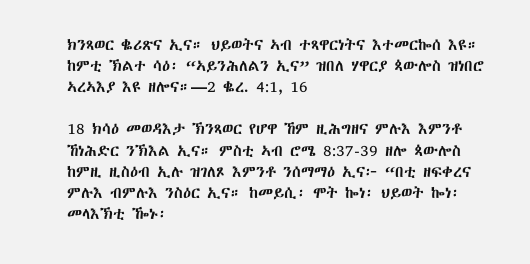ክንጻወር ቈሪጽና ኢና። ህይወትና ኣብ ተጻዋርነትና እተመርኰሰ እዩ። ከምቲ ኽልተ ሳዕ፡ “ኣይንሕለልን ኢና” ዝበለ ሃዋርያ ጳውሎስ ዝነበሮ ኣረኣእያ እዩ ዘሎና።—2 ቈረ. 4:1, 16

18 ክሳዕ መወዳእታ ኽንጻወር የሆዋ ኸም ዚሕግዘና ምሉእ እምንቶ ኸነሕድር ንኽእል ኢና። ምስቲ ኣብ ሮሜ 8:37-39 ዘሎ ጳውሎስ ከምዚ ዚስዕብ ኢሉ ዝገለጾ እምንቶ ንሰማማዕ ኢና፦ “በቲ ዘፍቀረና ምሉእ ብምሉእ ንስዕር ኢና። ከመይሲ፡ ሞት ኰነ፡ ህይወት ኰነ፡ መላእኽቲ ዀኑ፡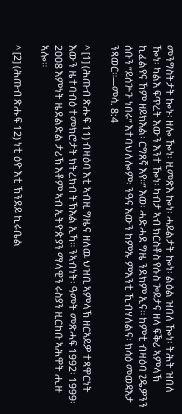መንግስትታት ኰኑ፡ ዘሎ ዀነ፡ ዚመጽእ ኰነ፡ ሓይልታት ኰነ፡ ልዕል ዝበለ ዀነ፡ ትሕት ዝበለ ዀነ፡ ካልእ ፍጥረት እውን እንተ ዀነ፡ ካብታ ኣብ ክርስቶስ የሱስ ጐይታና ዘላ ፍቕሪ ኣምላኽ ኪፈልየና ኸም ዘይክእል፡ ርግጸኛ እየ።” እወ፡ ሓድሓደ ግዜ ንደክም ኢና። ከምቲ ብዛዕባ ጊዴዎንን ሰቡን “ይሰጕጉ ነበሩ” እተባህለሎም፡ ንዓና እውን ከምኡ ምእንቲ ኺብሃለልና፡ ክሳዕ መወዳእታ ንጻወር።—መሳ. 8:4

^ [1] (ሕጡብ ጽሑፍ 11) ብዛዕባ እቲ ኣብዚ ግዜና ዘለዉ ህዝቢ ኣምላኽ ዘርኣይዎ ተጻዋርነት እውን ዜተባብዕ ተመክሮታት ክትረክብ ትኽእል ኢኻ። ንኣብነት፡ ዓመት መጽሓፍ 1992፡ 1999፡ 2008 እምነት ዜደልድል ታሪኽ እቶም ኣብ ኢትዮጵያን ማላዊን ሩስያን ዚርከቡ ኣሕዋት ሒዙ ኣሎ።

^ [2] (ሕጡብ ጽሑፍ 12) ነቲ ዕዮ እቲ ኽንደይ ኪሩቤል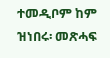ተመዲቦም ከም ዝነበሩ፡ መጽሓፍ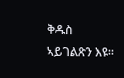ቅዱስ ኣይገልጽን እዩ።